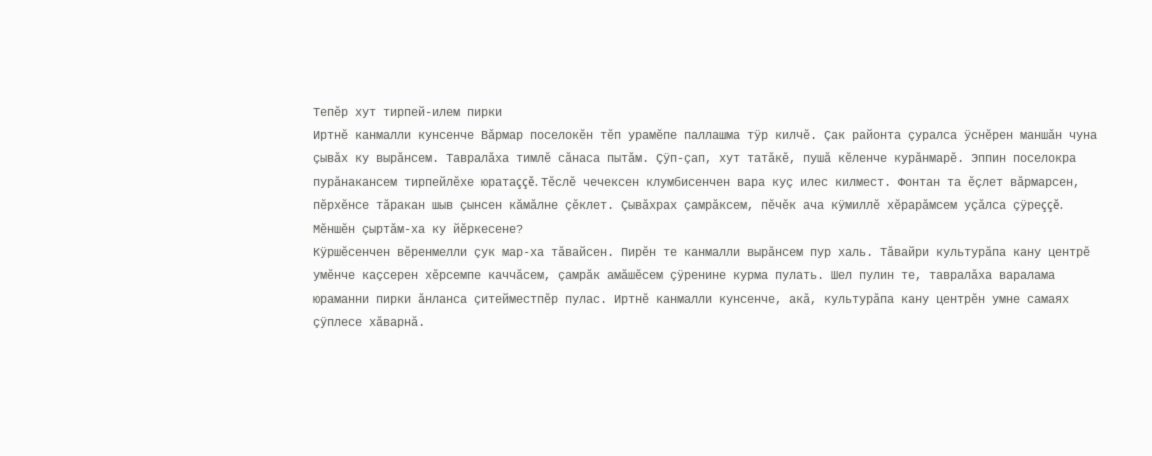Тепĕр хут тирпей-илем пирки
Иртнĕ канмалли кунсенче Вăрмар поселокĕн тĕп урамĕпе паллашма тÿр килчĕ. Çак районта çуралса ÿснĕрен маншăн чуна çывăх ку вырăнсем. Тавралăха тимлĕ сăнаса пытăм. Çÿп-çап, хут татăкĕ, пушă кĕленче курăнмарĕ. Эппин поселокра пурăнакансем тирпейлĕхе юратаççĕ. Тĕслĕ чечексен клумбисенчен вара куç илес килмест. Фонтан та ĕçлет вăрмарсен, пĕрхĕнсе тăракан шыв çынсен кăмăлне çĕклет. Çывăхрах çамрăксем, пĕчĕк ача кÿмиллĕ хĕрарăмсем уçăлса çÿреççĕ. Мĕншĕн çыртăм-ха ку йĕркесене?
Кÿршĕсенчен вĕренмелли çук мар-ха тăвайсен. Пирĕн те канмалли вырăнсем пур халь. Тăвайри культурăпа кану центрĕ умĕнче каçсерен хĕрсемпе каччăсем, çамрăк амăшĕсем çÿренине курма пулать. Шел пулин те, тавралăха варалама юраманни пирки ăнланса çитейместпĕр пулас. Иртнĕ канмалли кунсенче, акă, культурăпа кану центрĕн умне самаях çÿплесе хăварнă.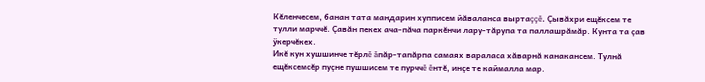Кĕленчесем, банан тата мандарин хупписем йăваланса выртаççĕ. Çывăхри ещĕксем те тулли марччĕ. Çавăн пекех ача-пăча паркĕнчи лару-тăрупа та паллашрăмăр. Кунта та çав ÿкерчĕкех.
Икĕ кун хушшинче тĕрлĕ ăпăр-тапăрпа самаях вараласа хăварнă канакансем. Тулнă ещĕксемсĕр пуçне пушшисем те пурччĕ ĕнтĕ, инçе те каймалла мар.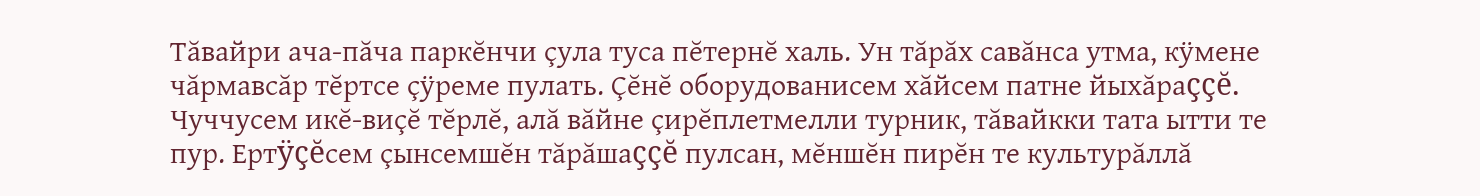Тăвайри ача-пăча паркĕнчи çула туса пĕтернĕ халь. Ун тăрăх савăнса утма, кÿмене чăрмавсăр тĕртсе çÿреме пулать. Çĕнĕ оборудованисем хăйсем патне йыхăраççĕ. Чуччусем икĕ-виçĕ тĕрлĕ, алă вăйне çирĕплетмелли турник, тăвайкки тата ытти те пур. Ертÿçĕсем çынсемшĕн тăрăшаççĕ пулсан, мĕншĕн пирĕн те культурăллă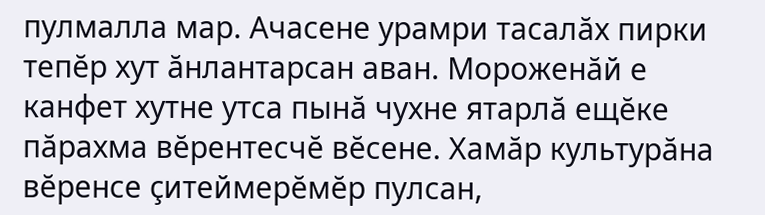пулмалла мар. Ачасене урамри тасалăх пирки тепĕр хут ăнлантарсан аван. Мороженăй е канфет хутне утса пынă чухне ятарлă ещĕке пăрахма вĕрентесчĕ вĕсене. Хамăр культурăна вĕренсе çитеймерĕмĕр пулсан,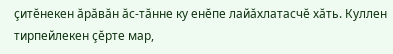çитĕнекен ăрăвăн ăс-тăнне ку енĕпе лайăхлатасчĕ хăть. Куллен тирпейлекен çĕрте мар,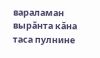вараламан вырăнта кăна таса пулнине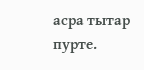асра тытар пурте.